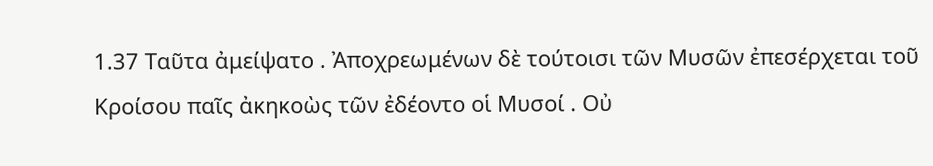1.37 Ταῦτα ἀμείψατο . Ἀποχρεωμένων δὲ τούτοισι τῶν Μυσῶν ἐπεσέρχεται τοῦ Κροίσου παῖς ἀκηκοὼς τῶν ἐδέοντο οἱ Μυσοί . Οὐ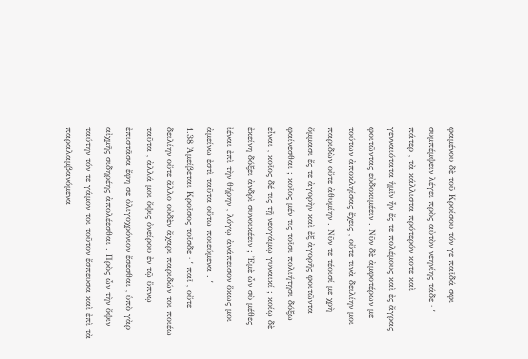φαμένου δὲ τοῦ Κροίσου τόν γε παῖδά σφι συμπέμψειν λέγει πρὸς αὐτὸν νεηνίης τάδε · ʹ πάτερ , τὰ κάλλιστα πρότερόν κοτε καὶ γενναιότατα ἡμῖν ἦν ἔς τε πολέμους καὶ ἐς ἄγρας φοιτῶντας εὐδοκιμέειν . Νῦν δὲ ἀμφοτέρων με τούτων ἀποκληίσας ἔχεις , οὔτε τινὰ δειλίην μοι παριδὼν οὔτε ἀθυμίην . Νῦν τε τέοισί με χρὴ ὄμμασι ἔς τε ἀγορὴν καὶ ἐξ ἀγορῆς φοιτῶντα φαίνεσθαι ; κοῖος μέν τις τοῖσι πολιήτῃσι δόξω εἶναι , κοῖος δέ τις τῇ νεογάμῳ γυναικί ; κοίῳ δὲ ἐκείνη δόξει ἀνδρὶ συνοικέειν ; Ἐμὲ ὦν σὺ μέθες ἰέναι ἐπὶ τὴν θήρην , λόγῳ ἀνάπεισον ὅκως μοι ἀμείνω ἐστὶ ταῦτα οὕτω ποιεύμενα . ʹ
1.38 Ἀμείβεται Κροῖσος τοῖσδε · ʹ παῖ , οὔτε δειλίην οὔτε ἄλλο οὐδὲν ἄχαρι παριδών τοι ποιέω ταῦτα , ἀλλά μοι ὄψις ὀνείρου ἐν τῷ ὕπνῳ ἐπιστᾶσα ἔφη σε ὀλιγοχρόνιον ἔσεσθαι , ὑπὸ γὰρ αἰχμῆς σιδηρέης ἀπολέεσθαι . Πρὸς ὦν τὴν ὄψιν ταύτην τόν τε γάμον τοι τοῦτον ἔσπευσα καὶ ἐπὶ τὰ παραλαμβανόμενα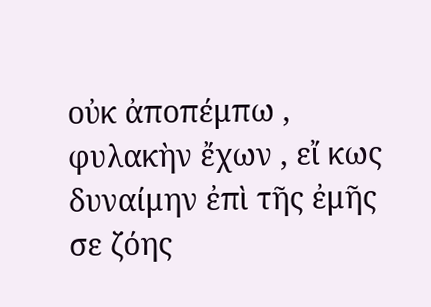οὐκ ἀποπέμπω , φυλακὴν ἔχων , εἴ κως δυναίμην ἐπὶ τῆς ἐμῆς σε ζόης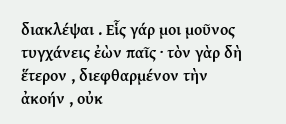διακλέψαι . Εἷς γάρ μοι μοῦνος τυγχάνεις ἐὼν παῖς · τὸν γὰρ δὴ ἕτερον , διεφθαρμένον τὴν ἀκοήν , οὐκ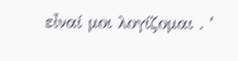εἶναί μοι λογίζομαι . ʹ